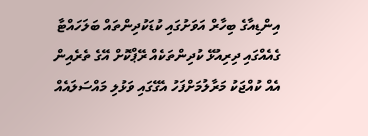އިންޑިއާގެ ބިހާރް އަވަށުގައި ކުޑަކުދިންތައް ބަލަހައްޓާ ގެއެއްގައި ދިރިއުޅޭ ކުދިންތަކެއް ރޭޕްކޮށް އޭގެ ތެރެއިން އެއް ކުއްޖަކު މަރާލުމަށްފަހު އެގޭގައި ވަޅުލި މައްސަލައެއް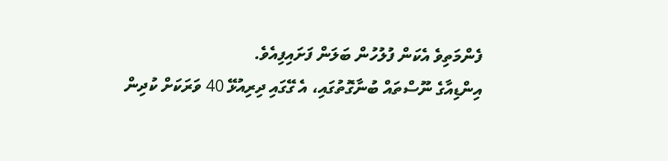ފެންމަތިވެ އެކަން ފުލުހުން ބަލަން ފަށައިފިއެވެ.
އިންޑިއާގެ ނޫސްތައް ބުނާގޮތުގައި، އެ ގޭގައި ދިރިއުޅޭ 40 ވަރަކަށް ކުދިން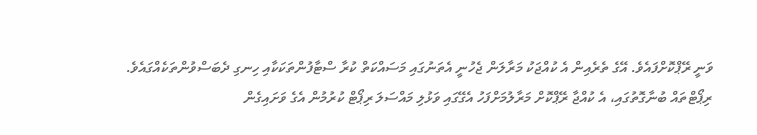ވަނީ ރޭޕްކޮށްފައެވެ. އޭގެ ތެރެއިން އެ ކުއްޖަކު މަރާލަން ޖެހުނީ އެތަނުގައި މަސައްކަތް ކުރާ ސްޓާފުންތަކަކާއި ހިނގި ދެބަސްވުންތަކެއްގައެވެ.
ރިޕޯޓްތައް ބުނާގޮތުގައި، އެ ކުއްޖާ ރޭޕްކޮށް މަރާލުމަށްފަހު އެގޭގައި ވަޅުލި މައްސަލަ ރިޕޯޓް ކުރުމުން އެގެ ވަށައިގެން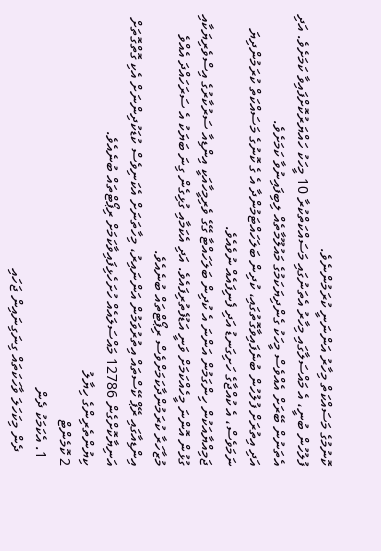ކޮނުމުގެ މަސައްކަތް މިހާރު އަންނަނީ ކުރަމުންނެވެ.
ފުލުހުން ބުނީ، އެ މައްސަލާގައި މިހާރު އެތަނުގައި މަސައްކަތްކުރާ 10 މީހަކު ހައްޔަރުކޮށްފައިވާ ކަމަށެވެ. އަދި އެތަނުން ބޭރަށް އެއްވެސް މީހަކު ގެންދިޔަކަމުގެ މައުލޫމާތެއް ލިބިފައިނުވާ ކަމަށެވެ.
އަދި އިތުރަށް ފުލުހުން ބުނެފައިވާގޮތުގައި، ކުދިން ބަލަހައްޓަމުންދާ އެ ގެ ކޮނުގެ މަސައްކަތް ކުރަމުންދިޔަ ނަމަވެސް، އެ ކުއްޖާގެ ހަށިގަނޑު އަދި ފެނިފައެއް ނުވެއެވެ.
ޖަމިއްޔާއަކުން ހިންގަމުން އަންނަ އެ ކުދިން ބަލަހައްޓާ ގޭގެ ވެރިމީހާއަކީ އިންޑިއާ ސަރުކާރުގެ އިސްވެރިޔަކާއި ގުޅުން އޮންނަ މީހެއްކަމަށް ވަނީ އަޑުފެތުރިފައެވެ. އަދި އެކަމާއި ގުޅިގެން ގިނަ ބަޔަކު އެ ސަރަހައްދަ އެއްވެ މުޒާހަރާ ކުރަމުންދާކަމަށްވެސް ރިޕޯޓްތައް ބުނެއެވެ.
އިންޑިއާގައި ރޭޕް ކޭސްތައް އިތުރުވަމުން އަންނައިރު، މިހާތަނަށް އެކަނިވެސް ކުޑަކުދިންނަށް އެކި ގޮތްގޮތަށް އަނިޔާކޮށްގެން 12786 މައްސަލައެއް ހުށަހެޅިފައިވާކަމަށް ރިޕޯޓްތައް ބުނެއެވެ.
ކިޔުންތެރިންގެ ހިޔާލު
2 ކޮމެންޓް
  1. އެކަމަކު ދެން
    ދެން މިކަހަލަ ވާހަކަތައް ގިނަގިނައިން ޖަހައި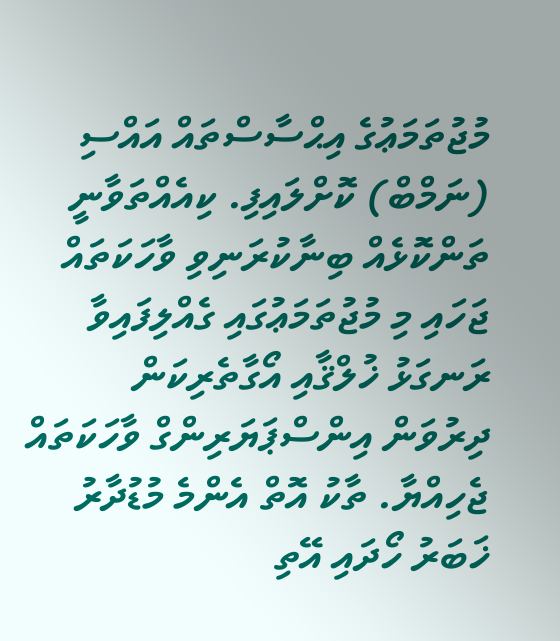މުޖުތަމަޢުގެ އިޙްސާސްތައް އައްސި (ނަމްބް) ކޮށްލައިފި. ކިއެއްތަވާނީ ތަންކޮޅެއް ބިނާކުރަނިވި ވާހަކަތައް ޖަހައި މި މުޖުތަމަޢުގައި ގެއްލިފައިވާ ރަނގަޅު ޚުލްޤާއި އޯގާތެރިކަން ދިރުވަން އިންސްޕަޔަރިންގް ވާހަކަތައް ޖެހިއްޔާ. ތާކު އޮތް އެންމެ މުޑުދާރު ޚަބަރު ހޯދައި އޭތި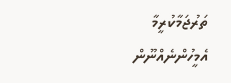ތަރުޖަމާކުރީމާ އެމީހުންނެއްނޫން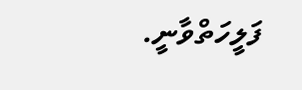ފަލީހަތްވާނީ.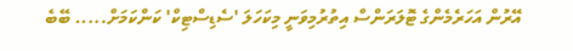އޭރުން އަހަރެމެންގެ ޓޮލަރަންސް އިތުރުމިވަނީ މިކަހަލަ 'ސެޑިސްޓިކް' ކަންކަމަށް..... ބޭބެ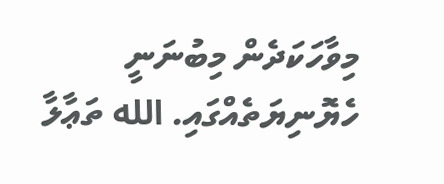މިވާހަކަދެން މިބުނަނީ ހެޔޮނިޔަތެއްގައި. الله ތަޢާލާ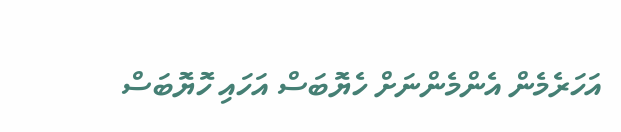އަހަރެމެން އެންމެންނަށް ހެޔޮބަސް އަހައި ހޮޔޮބަސް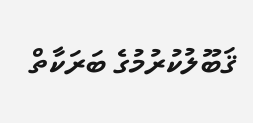ޤަބޫލުކުރުމުގެ ބަރަކާތް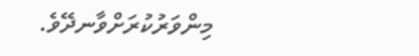މިންވަރުކުރަށްވާނދޭވެ.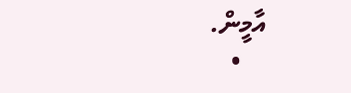އާމީން.
    •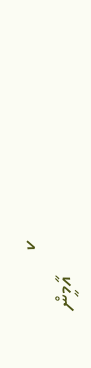ކ
      އާމީން